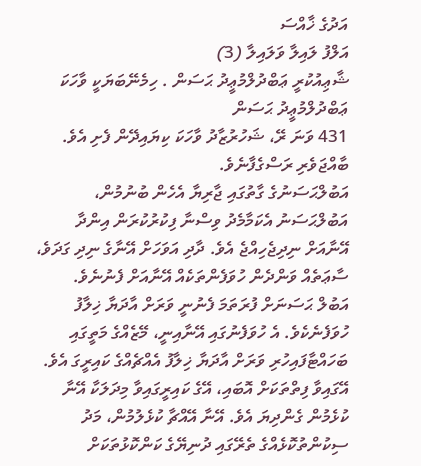އަދުގެ ޚާއްސަ
އަލްފު ލައިލާ ވަލައިލާ (3)
ޝާޢިއުކުރީ ޢަބްދުލްމުޢީދު ޙަސަން . ހިމެނޭބަޔަކީ ވާހަކަ
ޢަބްދުލްމުޢީދު ޙަސަން
431 ވަނަ ރޭ، ޝަހުރުޒާދު ވާހަކަ ކިޔައިދޭން ފެށި އެވެ.
ބާއްޖަވެރި ރަސްގެފާނެވެ.
އަބުލްޙަސަނުގެ ގާތުގައި ޖާރިޔާ އެހެން ބުނުމުން، އަބުލްޙަސަނު އެކަމާމެދު ވިސްނާ ފިކުރުކުރަން އިންދާ އޭނާއަށް ނިދިޖެހިއްޖެ އެވެ. ދާދި އަވަހަށް އޭނާގެ ނިދި ގަދަވެ، ސާޢަތެއް ވަންދެން ހުވަފެންތަކެއް އޭނާއަށް ފެނުނެވެ.
އަބުލް ޙަސަނަށް ފުރަތަމަ ފެނުނީ ވަރަށް އާދަޔާ ޚިލާފު ހުވަފެނެކެވެ. އެ ހުވަފެނުގައި އޭނާއިނީ، މޭޒެއްގެ މަތީގައި ބަހައްޓާފައިހުރި ވަރަށް އާދަޔާ ޚިލާފު އެއްޗެއްގެ ކައިރީގަ އެވެ. އޭގައިވާ ފިތްތަކަށް އޮބައި، އޭގެ ކައިރީގައިވާ މިދަލަކާ އޭނާ ކުޅެމުން ގެންދިޔަ އެވެ. އޭނާ އޭއްޗާ ކުޅެލުމުން، މަދު ސިކުންތުކޮޅެއްގެ ތެރޭގައި ދުނިޔޭގެ ކަންކޮޅުތަކަށް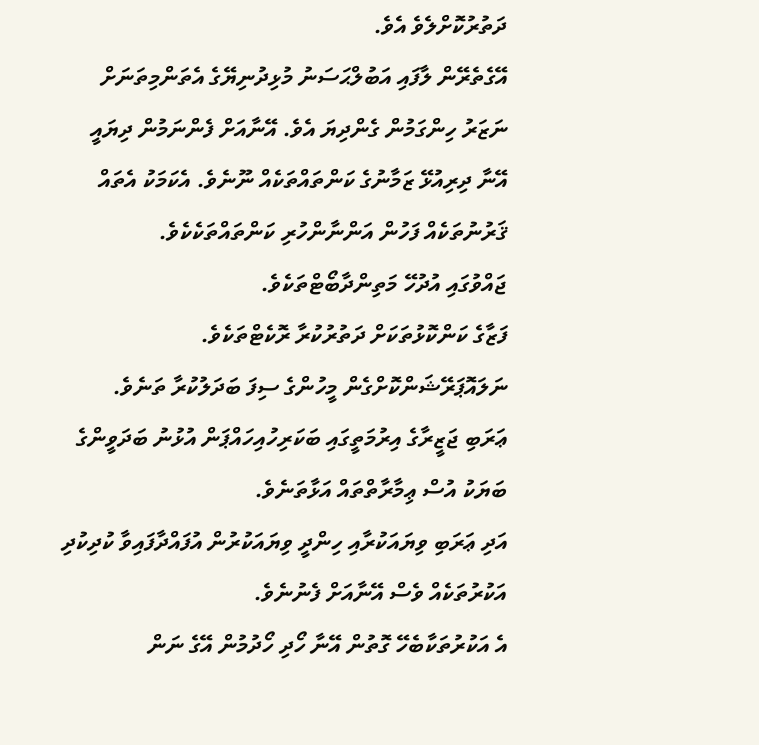ދަތުރުކޮށްލެވެ އެވެ.
އޭގެތެރޭން ލާފައި އަބުލްޙަސަނު މުޅިދުނިޔޭގެ އެތަންމިތަނަށް ނަޒަރު ހިންގަމުން ގެންދިޔަ އެވެ. އޭނާއަށް ފެންނަމުން ދިޔައީ އޭނާ ދިރިއުޅޭ ޒަމާނުގެ ކަންތައްތަކެއް ނޫނެވެ. އެކަމަކު އެތައް ޤަރުނުތަކެއް ފަހުން އަންނާންހުރި ކަންތައްތަކެކެވެ.
ޖައްވުގައި އުދުހޭ މަތިންދާބޯޓްތަކެވެ.
ފަޒާގެ ކަންކޮޅުތަކަށް ދަތުރުކުރާ ރޮކެޓްތަކެވެ.
ނަލައޮޕަރޭޝަންކޮށްގެން މީހުންގެ ސިފަ ބަދަލުކުރާ ތަނެވެ.
ޢަރަބި ޖަޒީރާގެ އިރުމަތީގައި ބަކަރިހުއިހައްޕަން އުޅުނު ބަދަވީންގެ ބަޔަކު އުސް ޢިމާރާތްތައް އަޅާތަނެވެ.
އަދި ޢަރަބި ވިޔައަކުރާއި ހިންދީ ވިޔައަކުރުން އުފައްދާފައިވާ ކުދިކުދި އަކުރުތަކެއް ވެސް އޭނާއަށް ފެނުނެވެ.
އެ އަކުރުތަކާބެހޭ ގޮތުން އޭނާ ހޯދި ހޯދުމުން އޭގެ ނަން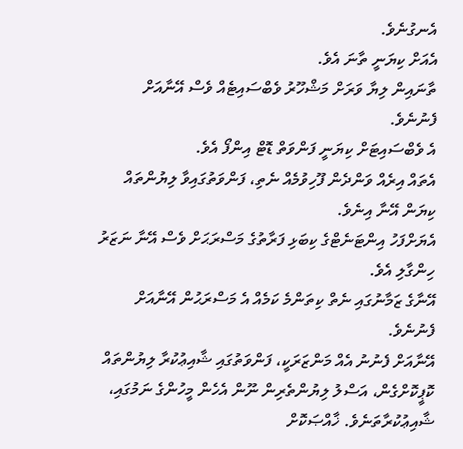އެނގުނެވެ.
އެއަށް ކިޔަނީ ތާނަ އެވެ.
ތާނައިން ލިޔާ ވަރަށް މަޝްހޫރު ވެބްސައިޓެއް ވެސް އޭނާއަށް ފެނުނެވެ.
އެ ވެބްސައިޓަށް ކިޔަނީ ފަންވަތް ޑޮޓް އިންފޯ އެވެ.
އެތައް އިރެއް ވަންދެން ފޫހިވުމެއް ނެތި، ފަންވަތުގައިވާ ލިޔުންތައް ކިޔަން އޭނާ އިނެވެ.
އެޔަށްފަހު އިންޓަނެޓްގެ ކިބަޅި ފަރާތުގެ މަސްރަޙަށް ވެސް އޭނާ ނަޒަރު ހިންގާލި އެވެ.
އޭނާގެ ޒަމާނުގައި ނެތް ކިތަންމެ ކަމެއް އެ މަސްރަޙުން އޭނާއަށް ފެނުނެވެ.
އޭނާއަށް ފެނުނު އެއް މަންޒަރަކީ، ފަންވަތުގައި ޝާއިޢުކުރާ ލިޔުންތައް ކޮޕީކޮށްގެން، އަސްލު ލިޔުންތެރިން ނޫން އެހެން މީހުންގެ ނަމުގައި، ޝާއިޢުކުރާތަނެވެ. ޚާއްޞަކޮށް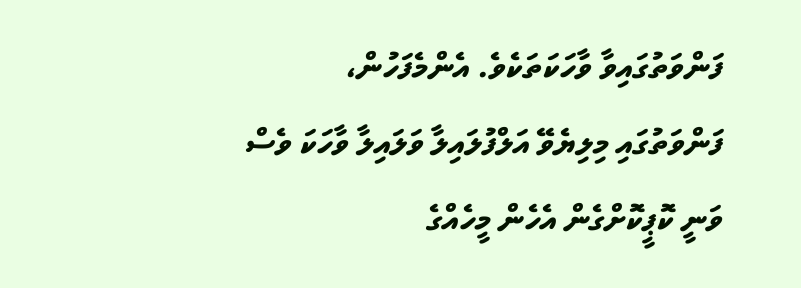ފަންވަތުގައިވާ ވާހަކަތަކެވެ. އެންމެފަހުން، ފަންވަތުގައި މިލިޔެވޭ އަލްފުލައިލާ ވަލައިލާ ވާހަކަ ވެސް ވަނީ ކޮޕީކޮށްގެން އެހެން މީހެއްގެ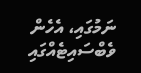ނަމުގައި، އެހެން ވެބްސައިޓެއްގައި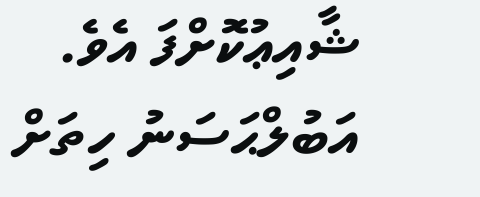ޝާއިޢުކޮށްފަ އެވެ. އަބުލްޙަސަނު ހިތަށް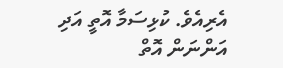އެރިއެވެ. ކުޅިސަމާ އޮތީ އަދި އަންނަން އޮތް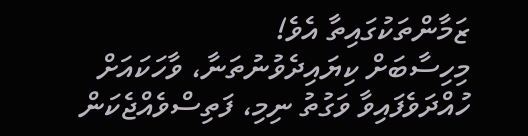ޒަމާންތަކުގައިތާ އެވެ!
މިހިސާބަށް ކިޔައިދެވުނުތަނާ، ވާހަކައަށް ހުއްދަވެފައިވާ ވަގުތު ނިމި، ފަތިސްވެއްޖެކަން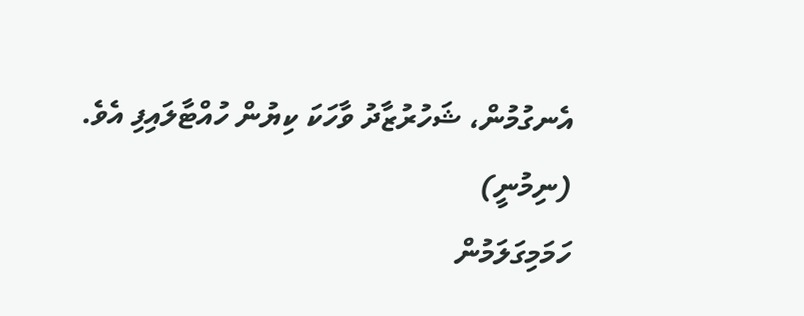އެނގުމުން، ޝަހުރުޒާދު ވާހަކަ ކިޔުން ހުއްޓާލައިފި އެވެ.
(ނިމުނީ)
ހަމަމިގަލަމުން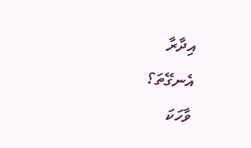އިދާރާ
އެނގޭތަ؟
ވާހަކަ